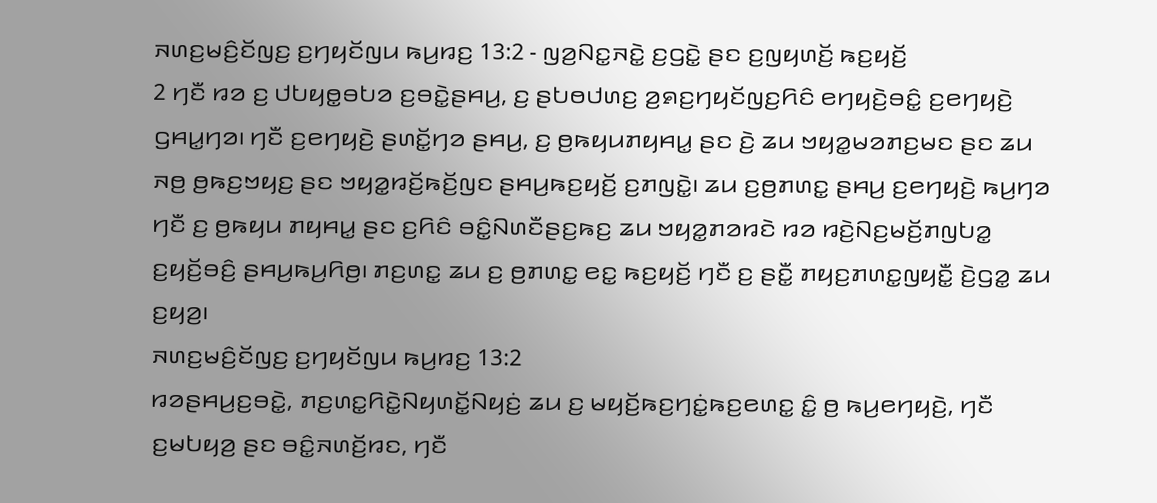ꤏꤛꤢ꤬ꤗꤢꤨ꤬ꤢꤩꤜꤢ꤬ ꤢ꤬ꤚꤟꤢꤩꤜꤣ ꤒꤣ꤬ꤙꤢ꤬ 13:2 - ꤜꤤ꤬ꤡꤢ꤭ꤏꤢꤧ꤭ ꤢ꤬ꤞꤢꤧ꤭ ꤔꤢ ꤢ꤬ꤜꤟꤛꤢꤩ꤬ ꤒꤢ꤬ꤟꤢꤩ꤬
2 ꤚꤢꤪ ꤙꤤ ꤢ꤬ ꤓꤝꤟꤥ꤭ꤋꤝꤤ ꤢ꤬ꤋꤢꤧ꤭ꤔꤌꤣ꤬, ꤢ꤬ ꤔꤝꤥꤓꤛꤢ꤬ ꤤ꤬ꤎꤢ꤬ꤚꤟꤢꤩꤜꤢ꤬ꤖꤢꤨ ꤕꤚꤟꤢꤧ꤬ꤋꤢꤨ꤭ ꤢ꤬ꤕꤚꤟꤢꤧ꤬ ꤞꤌꤣ꤭ꤚꤤ꤯ ꤚꤢꤪ ꤢ꤬ꤕꤚꤟꤢꤧ꤬ ꤔꤛꤢꤩ꤭ꤚꤤ ꤔꤌꤣ꤬, ꤢ꤬ ꤥ꤬ꤒꤟꤣꤊꤟꤌꤣ꤭ ꤔꤢ ꤢꤧ꤬ ꤘꤣ ꤠꤟꤤ꤭ꤗꤤꤊꤢ꤬ꤗꤢ ꤔꤢ ꤘꤣ ꤏꤥ꤬ ꤥ꤬ꤒꤢ꤬ꤠꤟꤢ꤬ ꤔꤢ ꤠꤟꤤ꤭ꤙꤢꤩ꤬ꤒꤢꤩ꤬ꤜꤢ ꤔꤌꤣ꤬ꤒꤢ꤬ꤟꤢꤩ꤬ ꤢ꤬ꤊꤜꤢꤧ꤭꤯ ꤘꤣ ꤢ꤬ꤥ꤬ꤊꤛꤢ꤭ ꤔꤌꤣ꤬ ꤢ꤬ꤕꤚꤟꤢꤧ꤬ ꤒꤣ꤬ꤚꤤ ꤚꤢꤪ ꤢ꤬ ꤥ꤬ꤒꤟꤣ ꤊꤟꤌꤣ꤭ ꤔꤢ ꤢ꤬ꤖꤢꤨ ꤋꤢꤨ꤭ꤡꤛꤢꤪꤔꤢ꤬ꤒꤢ꤬ ꤘꤣ ꤠꤟꤤ꤭ꤊꤤꤙꤢꤧ ꤙꤤ ꤙꤢꤧ꤬ꤡꤢ꤬ꤗꤢꤩ꤬ꤊꤜꤝꤤ꤭ ꤢ꤬ꤟꤢꤩ꤬ꤋꤢꤨ꤬ ꤔꤌꤣ꤬ꤒꤣ꤬ꤖꤥ꤬꤯ ꤊꤢ꤬ꤛꤢ꤭ ꤘꤣ ꤢ꤬ ꤥ꤬ꤊꤛꤢ꤭ ꤕꤢ꤭ ꤒꤢ꤬ꤟꤢꤩ꤬ ꤚꤢꤪ ꤢ꤬ ꤔꤢꤪ꤭ ꤊꤟꤢ꤬ꤊꤛꤢ꤭ꤜꤟꤢꤪ꤭ ꤢꤧ꤬ꤞꤤ꤭ ꤘꤣ ꤢ꤬ꤟꤤ꤬꤯
ꤏꤛꤢ꤬ꤗꤢꤨ꤬ꤢꤩꤜꤢ꤬ ꤢ꤬ꤚꤟꤢꤩꤜꤣ ꤒꤣ꤬ꤙꤢ꤬ 13:2
ꤙꤤꤔꤌꤣ꤬ꤢ꤬ꤋꤢꤧ꤭, ꤊꤢ꤬ꤛꤢ꤭ꤖꤢꤧ꤭ꤡꤟꤛꤢꤩ꤭ꤡꤟꤢꤦ꤬ ꤘꤣ ꤢ꤬ ꤗꤟꤢꤩ꤬ꤒꤢ꤬ꤚꤢꤦ꤭ꤒꤢ꤬ꤕꤛꤢ꤭ ꤢꤨ꤭ ꤥ꤬ ꤒꤣ꤬ꤕꤚꤟꤢꤧ꤬, ꤚꤢꤪ ꤢ꤬ꤗꤝꤟꤤ꤬ ꤔꤢ ꤋꤢꤨ꤭ꤏꤛꤢꤩ꤬ꤙꤢ, ꤚꤢꤪ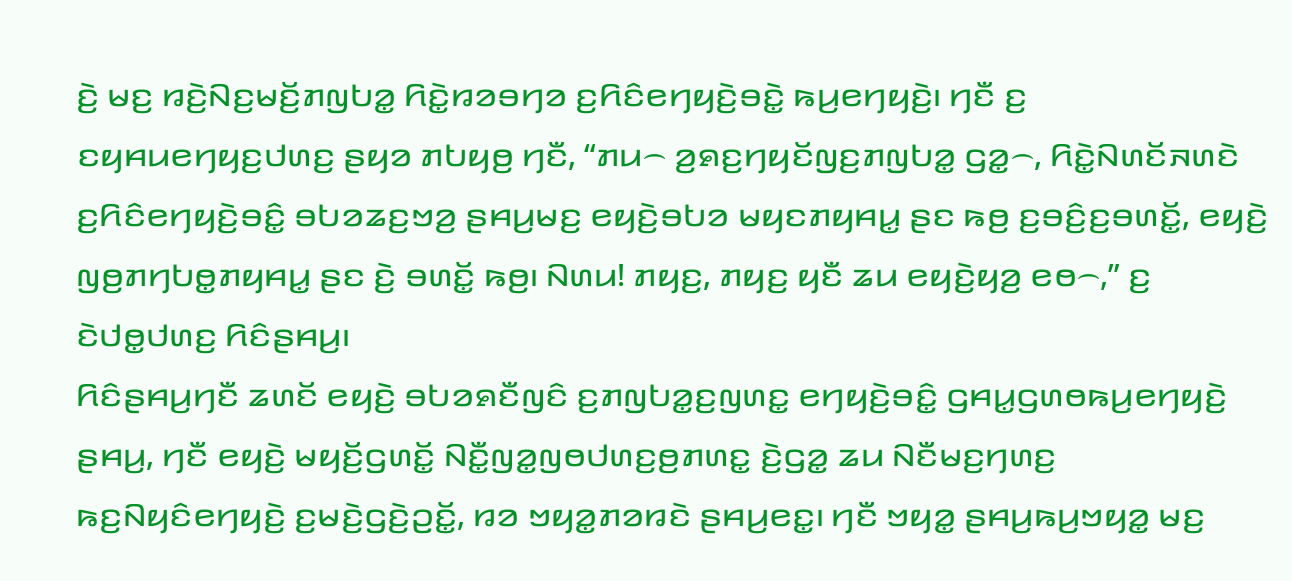ꤢꤧ꤬ ꤗꤢ꤬ ꤙꤢꤧ꤬ꤡꤢ꤬ꤗꤢꤩ꤬ꤊꤜꤝꤤ꤭ ꤖꤢꤧ꤭ꤙꤤꤋꤚꤤ ꤢ꤬ꤖꤢꤨꤕꤚꤟꤢꤧ꤬ꤋꤢꤧ꤭ ꤒꤣ꤬ꤕꤚꤟꤢꤧ꤬꤯ ꤚꤢꤪ ꤢ꤬ ꤢꤟꤌꤣꤕꤚꤟꤢ꤬ꤓꤛꤢ꤬ ꤔꤟꤤ ꤊꤝꤟꤥ꤬ ꤚꤢꤪ, “ꤊꤣ꤮ ꤤ꤬ꤎꤢ꤬ꤚꤟꤢꤩꤜꤢ꤬ꤊꤜꤝꤤ꤭ ꤞꤤ꤭꤮, ꤖꤢꤧ꤭ꤡꤛꤢꤩꤏꤛꤢꤧ ꤢ꤬ꤖꤢꤨꤕꤚꤟꤢꤧ꤬ꤋꤢꤨ꤭ ꤋꤝꤤꤘꤢ꤬ꤠꤤ꤬ ꤔꤌꤣ꤬ꤗꤢ꤬ ꤕꤟꤢꤧ꤬ꤋꤝꤤ ꤗꤟꤢꤊꤟꤌꤣ꤭ ꤔꤢ ꤒꤥ꤬ ꤢ꤬ꤋꤢꤨ꤬ꤢ꤬ꤋꤛꤢꤩ꤭, ꤕꤟꤢꤧ꤬ ꤜꤥ꤬ꤊꤚꤝꤥ꤭ꤊꤟꤌꤣ꤭ ꤔꤢ ꤢꤧ꤬ ꤋꤛꤢꤩ꤭ ꤒꤥ꤬꤯ ꤡꤛꤣ! ꤊꤟꤢ꤬, ꤊꤟꤢ꤬ ꤟꤢꤪ ꤘꤣ ꤕꤟꤢꤧ꤬ꤟꤤ꤬ ꤕꤥ꤮,” ꤢ꤬ ꤢꤧꤓꤥ꤭ꤓꤛꤢ꤬ ꤖꤢꤨꤔꤌꤣ꤬꤯
ꤖꤢꤨꤔꤌꤣ꤬ꤚꤢꤪ ꤘꤛꤢꤩ ꤕꤟꤢꤧ꤬ ꤋꤝꤤꤎꤢꤪꤜꤢꤨ ꤢ꤬ꤊꤜꤝꤤ꤭ꤢ꤬ꤜꤛꤢ꤭ ꤕꤚꤟꤢꤧ꤬ꤋꤢꤨ꤭ ꤞꤌꤣ꤭ꤞꤛꤥꤒꤣ꤬ꤕꤚꤟꤢꤧ꤬ ꤔꤌꤣ꤬, ꤚꤢꤪ ꤕꤟꤢꤧ꤬ ꤗꤟꤢꤩ꤬ꤞꤛꤢꤩ꤭ ꤡꤢꤪ꤭ꤜꤤ꤭ꤜꤥꤓꤛꤢ꤬ꤥ꤬ꤊꤛꤢ꤭ ꤢꤧ꤬ꤞꤤ꤭ ꤘꤣ ꤡꤢꤪꤗꤢ꤬ꤚꤛꤢ꤬ ꤒꤢ꤬ꤡꤟꤢꤨꤕꤚꤟꤢꤧ꤬ ꤢ꤬ꤗꤢꤧ꤬ꤞꤢꤧ꤬ꤑꤢꤩ꤭, ꤙꤤ ꤠꤟꤤ꤭ꤊꤤꤙꤢꤧ ꤔꤌꤣ꤬ꤕꤢ꤭꤯ ꤚꤢꤪ ꤠꤟꤤ꤭ ꤔꤌꤣ꤬ꤒꤣ꤬ꤠꤟꤤ꤭ ꤗꤢ꤬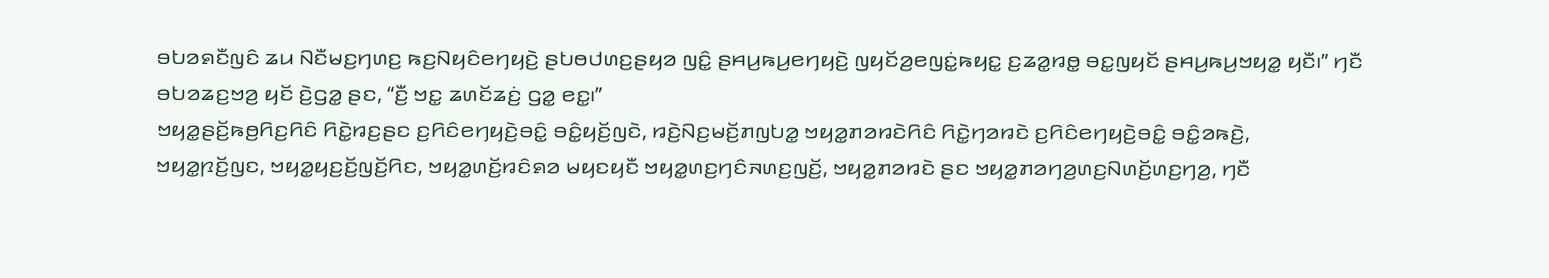ꤋꤝꤤꤎꤢꤪꤜꤢꤨ ꤘꤣ ꤡꤢꤪꤗꤢ꤬ꤚꤛꤢ꤬ ꤒꤢ꤬ꤡꤟꤢꤨꤕꤚꤟꤢꤧ꤬ ꤔꤝꤥꤓꤛꤢ꤬ꤔꤟꤤ ꤜꤢꤨ꤭ ꤔꤌꤣ꤬ꤒꤣ꤬ꤕꤚꤟꤢꤧ꤬ ꤜꤟꤢꤩꤤ꤬ꤕꤜꤢꤦ꤭ꤒꤟꤢ꤭ ꤢ꤬ꤘꤤ꤭ꤙꤥ꤭ ꤋꤢ꤭ꤜꤟꤢꤩ ꤔꤌꤣ꤬ꤒꤣ꤬ꤠꤟꤤ꤭ ꤟꤢꤪ꤯” ꤚꤢꤪ ꤋꤝꤤꤘꤢ꤬ꤠꤤ꤬ ꤟꤢꤩ ꤢꤧ꤬ꤞꤤ꤭ ꤔꤢ, “ꤢꤪ꤬ ꤠꤢ꤭ ꤘꤛꤢꤩꤘꤢꤦ꤬ ꤞꤤ꤭ ꤕꤢ꤭꤯”
ꤠꤟꤤ꤭ꤔꤢꤩ꤬ꤒꤥ꤬ꤖꤢ꤬ꤖꤢꤨ ꤖꤢꤧ꤭ꤙꤢ꤬ꤔꤢ ꤢ꤬ꤖꤢꤨꤕꤚꤟꤢꤧ꤬ꤋꤢꤨ꤭ ꤋꤢꤨ꤭ꤟꤢꤩ꤬ꤜꤢꤧ, ꤙꤢꤧ꤬ꤡꤢ꤬ꤗꤢꤩ꤬ꤊꤜꤝꤤ꤭ ꤠꤟꤤ꤭ꤊꤤꤙꤢꤧꤖꤢꤨ ꤖꤢꤧ꤭ꤚꤤꤙꤢꤧ ꤢ꤬ꤖꤢꤨꤕꤚꤟꤢꤧ꤬ꤋꤢꤨ꤭ ꤋꤢꤨ꤭ꤤꤒꤢꤧ꤬,
ꤠꤟꤤ꤭ꤐꤢꤩ꤬ꤜꤢ, ꤠꤟꤤ꤭ꤟꤢ꤬ꤢꤩ꤬ꤜꤢꤩ꤬ꤖꤢ, ꤠꤟꤤ꤭ꤛꤢꤩ꤬ꤙꤢꤨꤎꤤ ꤗꤟꤢꤟꤢꤪ ꤠꤟꤤ꤭ꤛꤢ꤬ꤚꤢꤨꤏꤛꤢ꤬ꤜꤢꤩ꤬, ꤠꤟꤤ꤭ꤊꤤꤙꤢꤧ ꤔꤢ ꤠꤟꤤ꤭ꤊꤤꤚꤤ꤬ꤛꤢ꤬ꤡꤛꤢꤩ꤬ꤛꤢ꤬ꤚꤤ꤬, ꤚꤢꤪ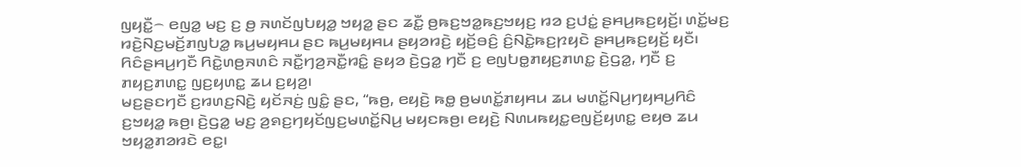ꤜꤟꤢꤪ꤭꤮ ꤕꤜꤤ꤭ ꤗꤢ꤬ ꤢ꤬ ꤥ꤬ ꤏꤛꤢꤩꤜꤝꤟꤤ꤭ ꤠꤟꤤ꤭ ꤔꤢ ꤘꤢꤪ꤭ ꤥ꤬ꤒꤢ꤬ꤠꤤ꤭ꤒꤢ꤬ꤠꤟꤢ꤬ ꤙꤤ ꤢ꤬ꤓꤢꤦ꤭ ꤔꤌꤣ꤬ꤒꤢ꤬ꤟꤢꤩ꤬꤯ ꤛꤢꤩ꤭ꤗꤢ꤬ ꤙꤢꤧ꤬ꤡꤢ꤬ꤗꤢꤩ꤬ꤊꤜꤝꤤ꤭ ꤒꤣ꤬ꤗꤟꤌꤣ ꤔꤢ ꤒꤣ꤬ꤗꤟꤌꤣ ꤔꤟꤤꤙꤢꤧ꤬ ꤟꤢꤩ꤬ꤋꤢꤨ꤬ ꤢꤨ꤬ꤡꤢꤧ꤭ꤒꤢ꤬ꤐꤟꤢꤧ ꤔꤌꤣ꤬ꤒꤢ꤬ꤟꤢꤩ꤬ ꤟꤢꤪ꤯
ꤖꤢꤨꤔꤌꤣ꤬ꤚꤢꤪ ꤖꤢꤧ꤭ꤛꤥ꤬ꤏꤛꤢꤨ ꤏꤢꤪ꤭ꤚꤤ꤬ꤏꤢꤪ꤭ꤙꤢꤨ꤭ ꤔꤟꤤ ꤢꤧ꤬ꤞꤤ꤭ ꤚꤢꤪ ꤢ꤬ ꤕꤜꤝꤥ꤭ꤊꤟꤢ꤬ꤊꤛꤢ꤭ ꤢꤧ꤬ꤞꤤ꤭, ꤚꤢꤪ ꤢ꤬ ꤊꤟꤢ꤬ꤊꤛꤢ꤭ ꤜꤢ꤬ꤟꤛꤢ꤭ ꤘꤣ ꤢ꤬ꤟꤤ꤬꤯
ꤗꤢ꤬ꤔꤢꤚꤢꤪ ꤢ꤬ꤙꤛꤢ꤬ꤡꤢꤧ꤬ ꤟꤢꤩꤏꤢꤦ꤬ ꤜꤢꤨ꤭ ꤔꤢ, “ꤒꤥ꤬, ꤕꤟꤢꤧ꤬ ꤒꤥ꤭ ꤥ꤬ꤗꤛꤢꤩ꤭ꤊꤟꤌꤣ ꤘꤣ ꤗꤛꤢꤩ꤭ꤡꤣ꤬ꤚꤟꤌꤣ꤬ꤖꤢꤨ ꤢ꤬ꤠꤟꤤ꤭ ꤒꤥ꤬꤯ ꤢꤧ꤬ꤞꤤ꤭ ꤗꤢ꤬ ꤤ꤬ꤎꤢ꤬ꤚꤟꤢꤩꤜꤢ꤬ꤗꤛꤢꤩ꤭ꤡꤣ꤬ ꤗꤟꤢꤒꤥ꤬꤯ ꤕꤟꤢꤧ꤬ ꤡꤛꤣꤒꤟꤢ꤭ꤕꤜꤢꤩ꤬ꤟꤛꤢ꤭ ꤕꤟꤥ ꤘꤣ ꤠꤟꤤ꤭ꤊꤤꤙꤢꤧ ꤕꤢ꤭꤯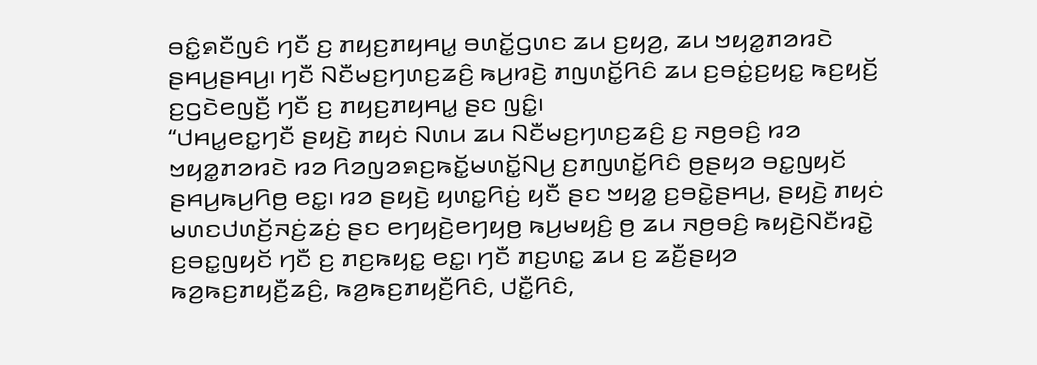ꤋꤢꤨ꤭ꤎꤢꤪꤜꤢꤨ ꤚꤢꤪ ꤢ꤬ ꤊꤟꤢ꤬ꤊꤟꤌꤣ꤭ ꤋꤛꤢꤩ꤭ꤞꤛꤢ ꤘꤣ ꤢ꤬ꤟꤤ꤬, ꤘꤣ ꤠꤟꤤ꤭ꤊꤤꤙꤢꤧ ꤔꤌꤣ꤬ꤔꤌꤣ꤬꤯ ꤚꤢꤪ ꤡꤢꤪꤗꤢ꤬ꤚꤛꤢ꤬ꤘꤢꤨ꤬ ꤒꤣ꤬ꤙꤢꤧ꤬ ꤊꤜꤛꤢꤩ꤭ꤖꤢꤨ ꤘꤣ ꤢ꤬ꤋꤢꤦ꤭ꤢ꤬ꤟꤢ꤭ ꤒꤢ꤬ꤟꤢꤩ꤬ ꤢ꤬ꤞꤢꤧꤕꤜꤢꤪ꤬ ꤚꤢꤪ ꤢ꤬ ꤊꤟꤢ꤬ꤊꤟꤌꤣ꤭ ꤔꤢ ꤜꤢꤨ꤭꤯
“ꤓꤌꤣ꤭ꤕꤢ꤭ꤚꤢꤪ ꤔꤟꤢꤧ꤬ ꤊꤟꤢꤦ ꤡꤛꤣ ꤘꤣ ꤡꤢꤪꤗꤢ꤬ꤚꤛꤢ꤬ꤘꤢꤨ꤬ ꤢ꤬ ꤏꤥ꤬ꤋꤢꤨ꤬ ꤙꤤ ꤠꤟꤤ꤭ꤊꤤꤙꤢꤧ ꤙꤤ ꤖꤤꤜꤤꤎꤢ꤬ꤒꤢꤩ꤭ꤗꤛꤢꤩ꤭ꤡꤣ꤬ ꤢ꤬ꤊꤜꤛꤢꤩ꤭ꤖꤢꤨ ꤥ꤬ꤔꤟꤤ ꤋꤢ꤭ꤜꤟꤢꤩ ꤔꤌꤣ꤬ꤒꤣ꤬ꤖꤥ꤬ ꤕꤢ꤭꤯ ꤙꤤ ꤔꤟꤢꤧ꤬ ꤟꤛꤢ꤭ꤖꤢꤦ꤬ ꤟꤢꤪ ꤔꤢ ꤠꤟꤤ꤭ ꤢ꤬ꤋꤢꤧ꤭ꤔꤌꤣ꤬, ꤔꤟꤢꤧ꤬ ꤊꤟꤢꤦ ꤗꤛꤢꤓꤛꤢꤩ꤬ꤏꤢꤦ꤬ꤘꤢꤦ꤬ ꤔꤢ ꤕꤚꤟꤢꤧ꤬ꤕꤚꤟꤥ꤬ ꤒꤣ꤬ꤗꤟꤢꤨ꤬ ꤥ꤬ ꤘꤣ ꤏꤥ꤬ꤋꤢꤨ꤬ ꤒꤟꤢꤧ꤬ꤡꤢꤪꤙꤢꤧ꤭ ꤢ꤬ꤋꤢ꤭ꤜꤟꤢꤩ ꤚꤢꤪ ꤢ꤬ ꤊꤢ꤬ꤒꤟꤢ꤭ ꤕꤢ꤭꤯ ꤚꤢꤪ ꤊꤢ꤬ꤛꤢ꤭ ꤘꤣ ꤢ꤬ ꤘꤢꤪ꤬ꤔꤟꤤ ꤒꤤ꤬ꤒꤢ꤬ꤊꤟꤢꤪ꤬ꤘꤢꤨ꤬, ꤒꤤ꤬ꤒꤢ꤬ꤊꤟꤢꤪ꤬ꤖꤢꤨ, ꤓꤢꤪ꤭ꤖꤢꤨ,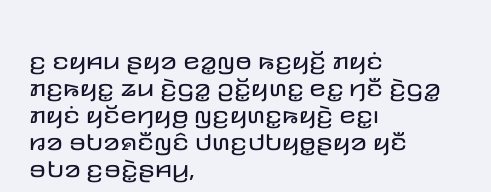ꤢ꤬ ꤢꤟꤌꤣ ꤔꤟꤤ ꤕꤤ꤭ꤜꤥ ꤒꤢ꤬ꤟꤢꤩ꤬ ꤊꤟꤢꤦ ꤊꤢ꤬ꤒꤟꤢ꤭ ꤘꤣ ꤢꤧ꤬ꤞꤤ꤭ ꤑꤢꤩ꤭ꤟꤛꤢ꤭ ꤕꤢ꤭ ꤚꤢꤪ ꤢꤧ꤬ꤞꤤ꤭ ꤊꤟꤢꤦ ꤟꤢꤩꤕꤚꤟꤥ꤬ ꤜꤢ꤬ꤟꤛꤢ꤭ꤒꤟꤢꤧ꤬ ꤕꤢ꤭꤯
ꤙꤤ ꤋꤝꤤꤎꤢꤪꤜꤢꤨ ꤓꤛꤢ꤬ꤓꤝꤟꤥ꤭ꤔꤟꤤ ꤟꤢꤪ ꤋꤝꤤ ꤢ꤬ꤋꤢꤧ꤭ꤔꤌꤣ꤬,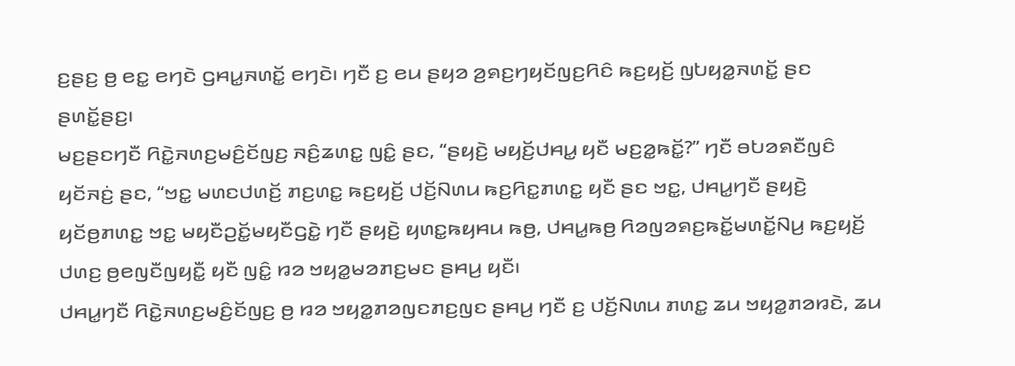ꤢ꤬ꤔꤢ꤬ ꤥ꤬ ꤕꤢ꤭ ꤕꤚꤢꤧ ꤞꤌꤣ꤭ꤏꤛꤢꤩ꤭ ꤕꤚꤢꤧ꤯ ꤚꤢꤪ ꤢ꤬ ꤕꤣ ꤔꤟꤤ ꤤ꤬ꤎꤢ꤬ꤚꤟꤢꤩꤜꤢ꤬ꤖꤢꤨ ꤒꤢ꤬ꤟꤢꤩ꤬ ꤜꤝꤟꤤ꤭ꤏꤛꤢꤩ꤭ ꤔꤢ ꤔꤛꤢꤩ꤭ꤔꤢ꤬꤯
ꤗꤢ꤬ꤔꤢꤚꤢꤪ ꤖꤢꤧ꤭ꤏꤛꤢ꤬ꤗꤢꤨ꤬ꤢꤩꤜꤢ꤬ ꤏꤢꤨ꤬ꤘꤛꤢ꤭ ꤜꤢꤨ꤭ ꤔꤢ, “ꤔꤟꤢꤧ꤬ ꤗꤟꤢꤩ꤬ꤓꤌꤣ꤭ ꤟꤢꤪ ꤗꤢ꤬ꤤ꤭ꤒꤢꤩ꤭?” ꤚꤢꤪ ꤋꤝꤤꤎꤢꤪꤜꤢꤨ ꤟꤢꤩꤏꤢꤦ꤬ ꤔꤢ, “ꤠꤢ꤭ ꤗꤛꤢꤓꤛꤢꤩ꤬ ꤊꤢ꤬ꤛꤢ꤭ ꤒꤢ꤬ꤟꤢꤩ꤬ ꤓꤢꤩ꤬ꤡꤛꤣ ꤒꤢ꤬ꤖꤢ꤭ꤊꤛꤢ꤭ ꤟꤢꤪ ꤔꤢ ꤠꤢ꤭, ꤓꤌꤣ꤭ꤚꤢꤪ ꤔꤟꤢꤧ꤬ ꤟꤢꤩꤥ꤬ꤊꤛꤢ꤭ ꤠꤢ꤭ ꤗꤟꤢꤪꤑꤢꤩ꤭ꤗꤟꤢꤪꤞꤢꤧ꤭ ꤚꤢꤪ ꤔꤟꤢꤧ꤬ ꤟꤛꤢ꤭ꤒꤟꤌꤣ ꤒꤥ꤬, ꤓꤌꤣ꤭ꤒꤥ꤬ ꤖꤤꤜꤤꤎꤢ꤬ꤒꤢꤩ꤭ꤗꤛꤢꤩ꤭ꤡꤣ꤬ ꤒꤢ꤬ꤟꤢꤩ꤬ ꤓꤛꤢ꤬ ꤥ꤬ꤕꤜꤢꤪꤜꤟꤢꤪ꤭ ꤟꤢꤪ ꤜꤢꤨ꤭ ꤙꤤ ꤠꤟꤤ꤭ꤗꤤꤊꤢ꤬ꤗꤢ ꤔꤌꤣ꤬ ꤟꤢꤪ꤯
ꤓꤌꤣ꤭ꤚꤢꤪ ꤖꤢꤧ꤭ꤏꤛꤢ꤬ꤗꤢꤨ꤬ꤢꤩꤜꤢ꤬ ꤥ꤬ ꤙꤤ ꤠꤟꤤ꤭ꤊꤤꤜꤢꤊꤢ꤬ꤜꤢ ꤔꤌꤣ꤬ ꤚꤢꤪ ꤢ꤬ ꤓꤢꤩ꤬ꤡꤛꤣ ꤊꤛꤢ꤭ ꤘꤣ ꤠꤟꤤ꤭ꤊꤤꤙꤢꤧ, ꤘꤣ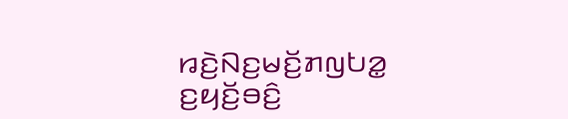ꤙꤢꤧ꤬ꤡꤢ꤬ꤗꤢꤩ꤬ꤊꤜꤝꤤ꤭ ꤢ꤬ꤟꤢꤩ꤬ꤋꤢꤨ꤬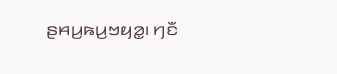ꤔꤌꤣ꤬ꤒꤣ꤬ꤠꤟꤤ꤭꤯ ꤚꤢꤪ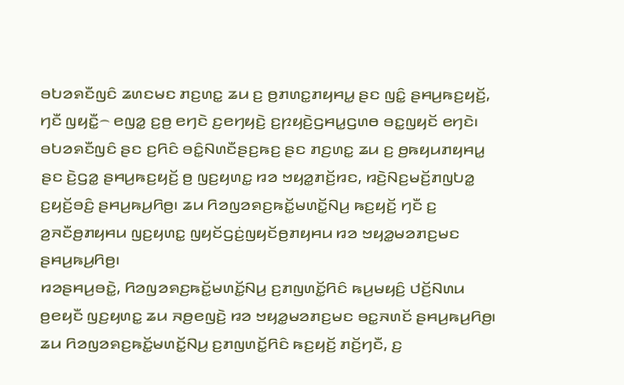ꤋꤝꤤꤎꤢꤪꤜꤢꤨ ꤘꤛꤢꤗꤢ ꤊꤢ꤬ꤛꤢ꤭ ꤘꤣ ꤢ꤬ ꤥ꤬ꤊꤛꤢ꤭ꤊꤟꤌꤣ꤭ ꤔꤢ ꤜꤢꤨ꤭ ꤔꤌꤣ꤬ꤒꤢ꤬ꤟꤢꤩ꤬, ꤚꤢꤪ ꤜꤟꤢꤪ꤭꤮ ꤕꤜꤤ꤭ ꤢ꤬ꤥ꤬ ꤕꤚꤢꤧ ꤢ꤬ꤕꤚꤟꤢꤧ꤬ ꤢ꤬ꤐꤟꤢꤧ꤬ꤞꤌꤣ꤭ꤞꤛꤥ ꤋꤢ꤭ꤜꤟꤢꤩ ꤕꤚꤢꤧ꤯
ꤋꤝꤤꤎꤢꤪꤜꤢꤨ ꤔꤢ ꤢ꤬ꤖꤢꤨ ꤋꤢꤨ꤭ꤡꤛꤢꤪꤔꤢ꤬ꤒꤢ꤬ ꤔꤢ ꤊꤢ꤬ꤛꤢ꤭ ꤘꤣ ꤢ꤬ ꤥ꤬ꤒꤟꤣꤊꤟꤌꤣ꤭ ꤔꤢ ꤢꤧ꤬ꤞꤤ꤭ ꤔꤌꤣ꤬ꤒꤢ꤬ꤟꤢꤩ꤬ ꤥ꤬ ꤜꤢ꤬ꤟꤛꤢ꤭ ꤙꤤ ꤠꤟꤤ꤭ꤊꤢꤩ꤬ꤙꤢ, ꤙꤢꤧ꤬ꤡꤢ꤬ꤗꤢꤩ꤬ꤊꤜꤝꤤ꤭ ꤢ꤬ꤟꤢꤩ꤬ꤋꤢꤨ꤬ ꤔꤌꤣ꤬ꤒꤣ꤬ꤖꤥ꤬꤯ ꤘꤣ ꤖꤤꤜꤤꤎꤢ꤬ꤒꤢꤩ꤭ꤗꤛꤢꤩ꤭ꤡꤣ꤬ ꤒꤢ꤬ꤟꤢꤩ꤬ ꤚꤢꤪ ꤢ꤬ ꤤ꤬ꤏꤢꤪꤥ꤬ꤊꤟꤌꤣ ꤜꤢ꤬ꤟꤛꤢ꤭ ꤜꤟꤢꤩꤞꤢꤦ꤬ꤜꤟꤢꤩꤥ꤬ꤊꤟꤌꤣ ꤙꤤ ꤠꤟꤤ꤭ꤗꤤꤊꤢ꤬ꤗꤢ ꤔꤌꤣ꤬ꤒꤣ꤬ꤖꤥ꤬꤯
ꤙꤤꤔꤌꤣ꤬ꤋꤢꤧ꤭, ꤖꤤꤜꤤꤎꤢ꤬ꤒꤢꤩ꤭ꤗꤛꤢꤩ꤭ꤡꤣ꤬ ꤢ꤬ꤊꤜꤛꤢꤩ꤭ꤖꤢꤨ ꤒꤣ꤬ꤗꤟꤢꤨ꤬ ꤓꤢꤩ꤬ꤡꤛꤣ ꤥ꤬ꤕꤟꤢꤪ ꤜꤢ꤬ꤟꤛꤢ꤭ ꤘꤣ ꤏꤥ꤬ꤕꤜꤢꤧ꤬ ꤙꤤ ꤠꤟꤤ꤭ꤗꤤꤊꤢ꤬ꤗꤢ ꤋꤢ꤭ꤏꤛꤢꤩ ꤔꤌꤣ꤬ꤒꤣ꤬ꤖꤥ꤬꤯
ꤘꤣ ꤖꤤꤜꤤꤎꤢ꤬ꤒꤢꤩ꤭ꤗꤛꤢꤩ꤭ꤡꤣ꤬ ꤢ꤬ꤊꤜꤛꤢꤩ꤭ꤖꤢꤨ ꤒꤢ꤬ꤟꤢꤩ꤬ ꤊꤢꤩ꤬ꤚꤢꤪ, ꤢ꤬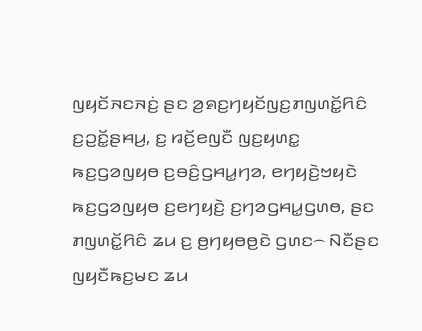ꤜꤟꤢꤩꤏꤢꤏꤢꤦ꤬ ꤔꤢ ꤤ꤬ꤎꤢ꤬ꤚꤟꤢꤩꤜꤢ꤬ꤊꤜꤛꤢꤩ꤭ꤖꤢꤨ ꤢ꤬ꤑꤢꤩ꤭ꤔꤌꤣ꤬, ꤢ꤬ ꤙꤢꤩ꤬ꤕꤜꤢꤪ ꤜꤢ꤬ꤟꤛꤢ꤭ ꤒꤢ꤬ꤞꤤꤜꤟꤥ ꤢ꤬ꤋꤢꤨ꤬ꤞꤌꤣ꤭ꤚꤤ, ꤕꤚꤟꤢꤧ꤬ꤠꤟꤢꤧ ꤒꤢ꤬ꤞꤤꤜꤟꤥ ꤢ꤬ꤕꤚꤟꤢꤧ꤬ ꤢ꤬ꤚꤤꤞꤌꤣ꤭ꤞꤛꤥ, ꤔꤢ ꤊꤜꤛꤢꤩ꤭ꤖꤢꤨ ꤘꤣ ꤢ꤬ ꤥ꤬ꤚꤟꤥꤥ꤬ꤢꤧ ꤞꤛꤢ꤮ ꤡꤢꤪꤔꤢ ꤜꤟꤢꤪꤒꤢ꤬ꤗꤢ ꤘꤣ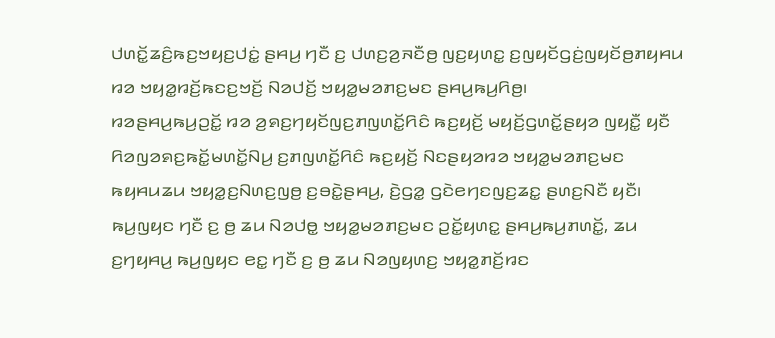ꤓꤛꤢꤩ꤭ꤘꤢꤨ꤬ꤒꤢ꤬ꤠꤟꤢ꤬ꤓꤢꤦ꤭ ꤔꤌꤣ꤬ ꤚꤢꤪ ꤢ꤬ ꤓꤛꤢ꤬ꤤ꤬ꤏꤢꤪꤥ꤬ ꤜꤢ꤬ꤟꤛꤢ꤭ ꤢ꤬ꤜꤟꤢꤩꤞꤢꤦ꤬ꤜꤟꤢꤩꤥ꤬ꤊꤟꤌꤣ ꤙꤤ ꤠꤟꤤ꤭ꤙꤢꤩ꤬ꤒꤢꤢ꤬ꤠꤢꤩ꤬ ꤡꤤꤓꤢꤩ꤬ ꤠꤟꤤ꤭ꤗꤤꤊꤢ꤬ꤗꤢ ꤔꤌꤣ꤬ꤒꤣ꤬ꤖꤥ꤬꤯
ꤙꤤꤔꤌꤣ꤬ꤒꤣ꤬ꤑꤢꤩ꤭ ꤙꤤ ꤤ꤬ꤎꤢ꤬ꤚꤟꤢꤩꤜꤢ꤬ꤊꤜꤛꤢꤩ꤭ꤖꤢꤨ ꤒꤢ꤬ꤟꤢꤩ꤬ ꤗꤟꤢꤩ꤬ꤞꤛꤢꤩ꤭ꤔꤟꤤ ꤜꤟꤢꤪ꤭ ꤟꤢꤪ ꤖꤤꤜꤤꤎꤢ꤬ꤒꤢꤩ꤭ꤗꤛꤢꤩ꤭ꤡꤣ꤬ ꤢ꤬ꤊꤜꤛꤢꤩ꤭ꤖꤢꤨ ꤒꤢ꤬ꤟꤢꤩ꤬ ꤡꤢꤔꤟꤤꤙꤤ ꤠꤟꤤ꤭ꤗꤤꤊꤢ꤬ꤗꤢ ꤒꤟꤌꤣꤘꤣ ꤠꤟꤤ꤭ꤢ꤬ꤡꤛꤢ꤬ꤜꤥ꤬ ꤢ꤬ꤋꤢꤧ꤭ꤔꤌꤣ꤬, ꤢꤧ꤬ꤞꤤ꤭ ꤞꤢꤧꤕꤚꤢꤜꤢ꤬ꤘꤢ꤭ ꤔꤛꤢ꤬ꤡꤢꤪ ꤟꤢꤪ꤯
ꤒꤣ꤬ꤜꤟꤢ ꤚꤢꤪ ꤢ꤬ ꤥ꤬ ꤘꤣ ꤡꤤꤓꤥ꤭ ꤠꤟꤤ꤭ꤗꤤꤊꤢ꤬ꤗꤢ ꤑꤢꤩ꤭ꤟꤛꤢ꤭ ꤔꤌꤣ꤬ꤒꤣ꤬ꤊꤛꤢꤩ꤭, ꤘꤣ ꤢ꤬ꤚꤟꤌꤣ꤬ ꤒꤣ꤬ꤜꤟꤢ ꤕꤢ꤭ ꤚꤢꤪ ꤢ꤬ ꤥ꤬ ꤘꤣ ꤡꤤꤜꤟꤛꤢ꤬ ꤠꤟꤤ꤭ꤊꤢꤩ꤬ꤙꤢ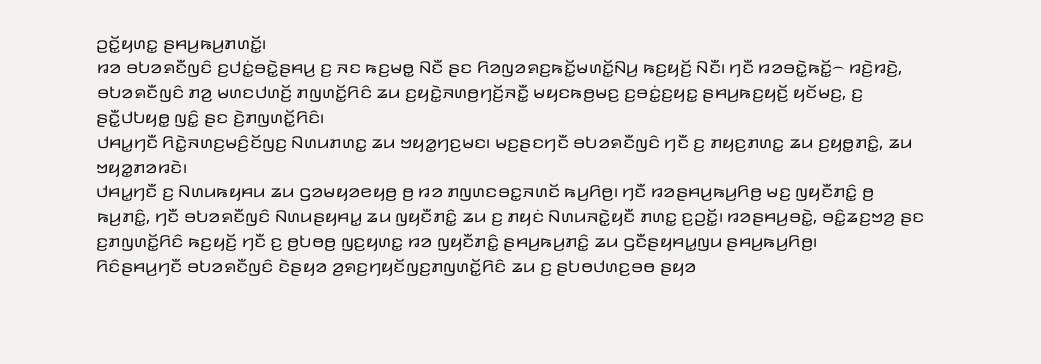ꤑꤢꤩ꤭ꤟꤛꤢ꤭ ꤔꤌꤣ꤬ꤒꤣ꤬ꤊꤛꤢꤩ꤭꤯
ꤙꤤ ꤋꤝꤤꤎꤢꤪꤜꤢꤨ ꤢ꤬ꤓꤢꤦ꤭ꤋꤢꤧ꤭ꤔꤌꤣ꤬ ꤢ꤬ ꤏꤢ ꤒꤢ꤬ꤗꤥ꤭ ꤡꤢꤪ ꤔꤢ ꤖꤤꤜꤤꤎꤢ꤬ꤒꤢꤩ꤭ꤗꤛꤢꤩ꤭ꤡꤣ꤬ ꤒꤢ꤬ꤟꤢꤩ꤬ ꤡꤢꤪ꤯ ꤚꤢꤪ ꤙꤤꤋꤢꤧ꤭ꤒꤢꤩ꤭꤮ ꤙꤢꤧ꤬ꤙꤢꤧ꤬, ꤋꤝꤤꤎꤢꤪꤜꤢꤨ ꤊꤤ꤬ ꤗꤛꤢꤓꤛꤢꤩ꤬ ꤊꤜꤛꤢꤩ꤭ꤖꤢꤨ ꤘꤣ ꤢ꤬ꤟꤢꤧ꤭ꤏꤛꤥ꤬ꤚꤢꤩ꤬ꤏꤢꤪ꤭ ꤗꤟꤢꤒꤥ꤬ꤗꤢ꤬ ꤢ꤬ꤋꤢꤦ꤭ꤢ꤬ꤟꤢ꤭ ꤔꤌꤣ꤬ꤒꤢ꤬ꤟꤢꤩ꤬ ꤟꤢꤩꤗꤢ꤬, ꤢ꤬ ꤔꤢꤪ꤭ꤓꤝꤟꤥ꤭ ꤜꤢꤨ꤭ ꤔꤢ ꤢꤧ꤬ꤊꤜꤛꤢꤩ꤭ꤖꤢꤨ꤯
ꤓꤌꤣ꤭ꤚꤢꤪ ꤖꤢꤧ꤭ꤏꤛꤢ꤬ꤗꤢꤨ꤬ꤢꤩꤜꤢ꤬ ꤡꤛꤣꤊꤛꤢ꤭ ꤘꤣ ꤠꤟꤤ꤭ꤚꤢ꤬ꤗꤢ꤯ ꤗꤢ꤬ꤔꤢꤚꤢꤪ ꤋꤝꤤꤎꤢꤪꤜꤢꤨ ꤚꤢꤪ ꤢ꤬ ꤊꤟꤢ꤬ꤊꤛꤢ꤭ ꤘꤣ ꤢ꤬ꤟꤥ꤭ꤊꤢꤨ꤭, ꤘꤣ ꤠꤟꤤ꤭ꤊꤤꤙꤢꤧ꤯
ꤓꤌꤣ꤭ꤚꤢꤪ ꤢ꤬ ꤡꤛꤣꤒꤟꤌꤣ ꤘꤣ ꤞꤤꤗꤟꤤꤕꤟꤥ꤬ ꤥ꤬ ꤙꤤ ꤊꤜꤛꤢꤋꤢ꤭ꤏꤛꤢꤩ ꤒꤣ꤬ꤖꤥ꤬꤯ ꤚꤢꤪ ꤙꤤꤔꤌꤣ꤬ꤒꤣ꤬ꤖꤥ꤬ ꤗꤢ꤬ ꤜꤟꤢꤪꤊꤢꤨ꤭ ꤥ꤬ ꤒꤣ꤬ꤊꤢꤨ꤭, ꤚꤢꤪ ꤋꤝꤤꤎꤢꤪꤜꤢꤨ ꤡꤛꤣꤔꤟꤌꤣ꤭ ꤘꤣ ꤜꤟꤢꤪꤊꤢꤨ꤭ ꤘꤣ ꤢ꤬ ꤊꤟꤢꤦ ꤡꤛꤣꤏꤢꤧ꤭ꤟꤢꤪ ꤊꤛꤢ꤭ ꤢ꤬ꤑꤢꤩ꤭꤯ ꤙꤤꤔꤌꤣ꤬ꤋꤢꤧ꤭, ꤋꤢꤨ꤭ꤘꤢ꤬ꤠꤤ꤬ ꤔꤢ ꤢ꤬ꤊꤜꤛꤢꤩ꤭ꤖꤢꤨ ꤒꤢ꤬ꤟꤢꤩ꤬ ꤚꤢꤪ ꤢ꤬ ꤥ꤬ꤝꤥꤥ꤬ ꤜꤢ꤬ꤟꤛꤢ꤭ ꤙꤤ ꤜꤟꤢꤪꤊꤢꤨ꤭ ꤔꤌꤣ꤬ꤒꤣ꤬ꤊꤢꤨ꤭ ꤘꤣ ꤞꤢꤪꤔꤟꤌꤣ꤭ꤜꤣ ꤔꤌꤣ꤬ꤒꤣ꤬ꤖꤥ꤬꤯
ꤖꤢꤨꤔꤌꤣ꤬ꤚꤢꤪ ꤋꤝꤤꤎꤢꤪꤜꤢꤨ ꤢꤧꤔꤟꤤ ꤤ꤬ꤎꤢ꤬ꤚꤟꤢꤩꤜꤢ꤬ꤊꤜꤛꤢꤩ꤭ꤖꤢꤨ ꤘꤣ ꤢ꤬ ꤔꤝꤥꤓꤛꤢ꤬ꤋꤥ ꤔꤟꤤ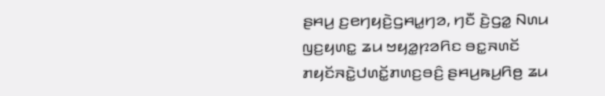ꤔꤌꤣ꤬ ꤢ꤬ꤕꤚꤟꤢꤧ꤬ꤞꤌꤣ꤭ꤚꤤ, ꤚꤢꤪ ꤢꤧ꤬ꤞꤤ꤭ ꤡꤛꤣ ꤜꤢ꤬ꤟꤛꤢ꤭ ꤘꤣ ꤠꤟꤤ꤭ꤐꤤꤖꤢ ꤋꤢ꤭ꤏꤛꤢꤩ ꤊꤟꤢꤩꤏꤢꤧ꤭ꤓꤛꤢꤩ꤭ꤊꤛꤢ꤬ꤋꤢꤨ꤬ ꤔꤌꤣ꤬ꤒꤣ꤬ꤖꤥ꤬ ꤘꤣ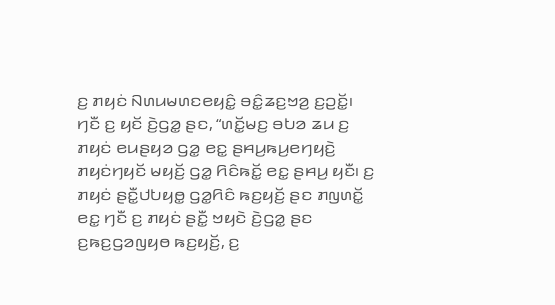ꤢ꤬ ꤊꤟꤢꤦ ꤡꤛꤣꤗꤛꤢꤕꤟꤢꤨ꤭ ꤋꤢꤨ꤭ꤘꤢ꤬ꤠꤤ꤬ ꤢ꤬ꤑꤢꤩ꤭꤯
ꤚꤢꤪ ꤢ꤬ ꤟꤢꤩ ꤢꤧ꤬ꤞꤤ꤭ ꤔꤢ, “ꤛꤢꤩ꤭ꤗꤢ꤬ ꤋꤝꤤ ꤘꤣ ꤢ꤬ ꤊꤟꤢꤦ ꤕꤣꤔꤟꤤ ꤞꤤ꤭ ꤕꤢ꤭ ꤔꤌꤣ꤬ꤒꤣ꤬ꤕꤚꤟꤢꤧ꤬ ꤊꤟꤢꤦꤚꤟꤢꤩ ꤗꤟꤢꤩ꤬ ꤞꤤ꤭ ꤖꤢꤨꤒꤢꤩ꤭ ꤕꤢ꤭ ꤔꤌꤣ꤬ ꤟꤢꤪ꤯ ꤢ꤬ ꤊꤟꤢꤦ ꤔꤢꤪ꤭ꤓꤝꤟꤥ꤭ ꤞꤤ꤭ꤖꤢꤨ ꤒꤢ꤬ꤟꤢꤩ꤬ ꤔꤢ ꤊꤜꤛꤢꤩ꤭ ꤕꤢ꤭ ꤚꤢꤪ ꤢ꤬ ꤊꤟꤢꤦ ꤔꤢꤪ꤭ ꤠꤟꤢꤧ ꤢꤧ꤬ꤞꤤ꤭ ꤔꤢ ꤢ꤬ꤒꤢ꤬ꤞꤤꤜꤟꤥ ꤒꤢ꤬ꤟꤢꤩ꤬, ꤢ꤬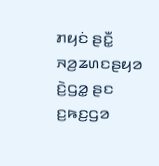ꤊꤟꤢꤦ ꤔꤢꤪ꤭ ꤏꤤ꤬ꤘꤛꤢꤔꤟꤤ ꤢꤧ꤬ꤞꤤ꤭ ꤔꤢ ꤢ꤬ꤒꤢ꤬ꤞꤤ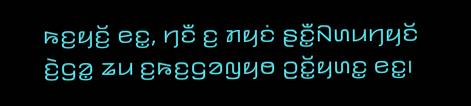ꤒꤢ꤬ꤟꤢꤩ꤬ ꤕꤢ꤭, ꤚꤢꤪ ꤢ꤬ ꤊꤟꤢꤦ ꤔꤢꤪ꤭ꤡꤛꤣꤚꤟꤢꤩ ꤢꤧ꤬ꤞꤤ꤭ ꤘꤣ ꤢ꤬ꤒꤢ꤬ꤞꤤꤜꤟꤥ ꤑꤢꤩ꤭ꤟꤛꤢ꤭ ꤕꤢ꤭꤯